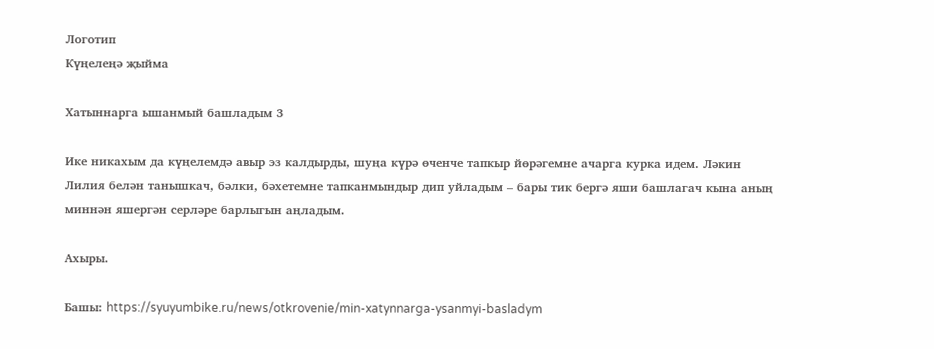Логотип
Күңелеңә җыйма

Хатыннарга ышанмый башладым 3

Ике никахым да күңелемдә авыр эз калдырды, шуңа күрә өченче тапкыр йөрәгемне ачарга курка идем. Ләкин Лилия белән танышкач, бәлки, бәхетемне тапканмындыр дип уйладым – бары тик бергә яши башлагач кына аның миннән яшергән серләре барлыгын аңладым.

Ахыры.

Башы: https://syuyumbike.ru/news/otkrovenie/min-xatynnarga-ysanmyi-basladym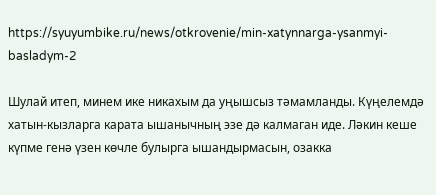https://syuyumbike.ru/news/otkrovenie/min-xatynnarga-ysanmyi-basladym-2

Шулай итеп, минем ике никахым да уңышсыз тәмамланды. Күңелемдә хатын-кызларга карата ышанычның эзе дә калмаган иде. Ләкин кеше күпме генә үзен көчле булырга ышандырмасын, озакка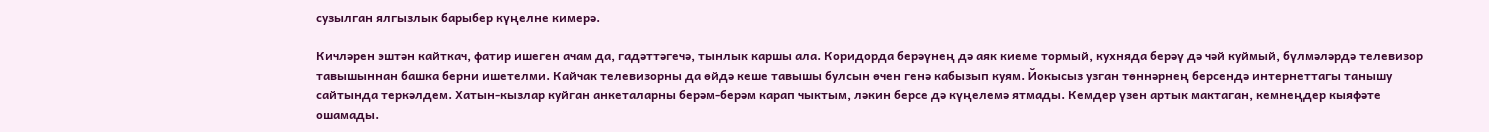сузылган ялгызлык барыбер күңелне кимерә.

Кичләрен эштән кайткач, фатир ишеген ачам да, гадәттәгечә, тынлык каршы ала. Коридорда берәүнең дә аяк киеме тормый, кухняда берәү дә чәй куймый, бүлмәләрдә телевизор тавышыннан башка берни ишетелми. Кайчак телевизорны да өйдә кеше тавышы булсын өчен генә кабызып куям. Йокысыз узган төннәрнең берсендә интернеттагы танышу сайтында теркәлдем. Хатын-кызлар куйган анкеталарны берәм-берәм карап чыктым, ләкин берсе дә күңелемә ятмады. Кемдер үзен артык мактаган, кемнеңдер кыяфәте ошамады.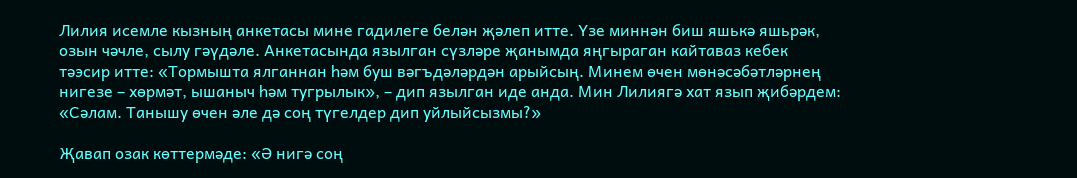Лилия исемле кызның анкетасы мине гадилеге белән җәлеп итте. Үзе миннән биш яшькә яшьрәк, озын чәчле, сылу гәүдәле. Анкетасында язылган сүзләре җанымда яңгыраган кайтаваз кебек тәэсир итте: «Тормышта ялганнан һәм буш вәгъдәләрдән арыйсың. Минем өчен мөнәсәбәтләрнең нигезе – хөрмәт, ышаныч һәм тугрылык», – дип язылган иде анда. Мин Лилиягә хат язып җибәрдем: «Сәлам. Танышу өчен әле дә соң түгелдер дип уйлыйсызмы?»

Җавап озак көттермәде: «Ә нигә соң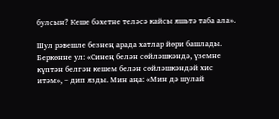булсын? Кеше бәхетне теләсә кайсы яшьтә таба ала».

Шул рәвешле безнең арада хатлар йөри башлады. Беркөнне ул: «Синең белән сөйләшкәндә, үземне күптән белгән кешем белән сөйләшкәндәй хис итәм», – дип язды. Мин аңа: «Мин дә шулай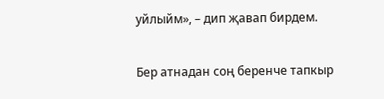уйлыйм», – дип җавап бирдем.

Бер атнадан соң беренче тапкыр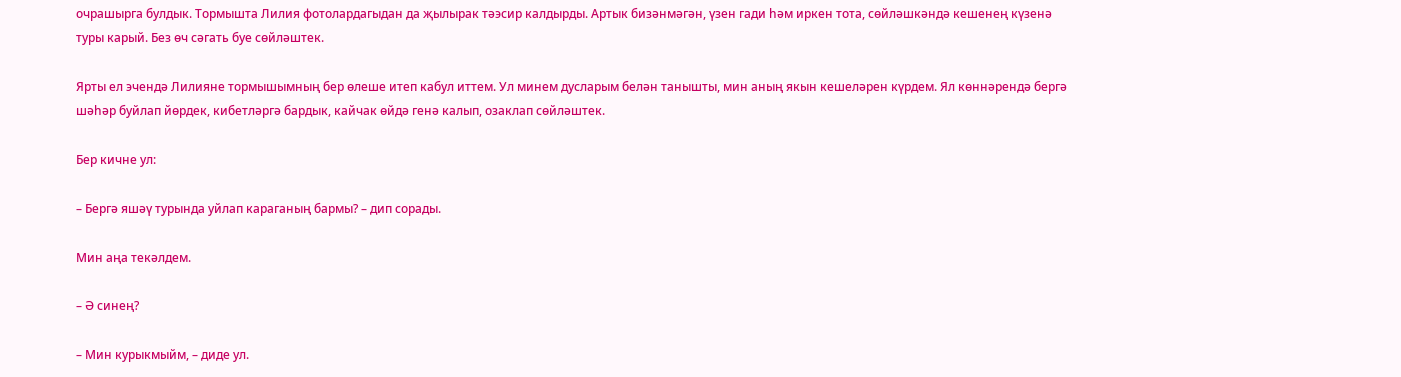очрашырга булдык. Тормышта Лилия фотолардагыдан да җылырак тәэсир калдырды. Артык бизәнмәгән, үзен гади һәм иркен тота, сөйләшкәндә кешенең күзенә туры карый. Без өч сәгать буе сөйләштек.

Ярты ел эчендә Лилияне тормышымның бер өлеше итеп кабул иттем. Ул минем дусларым белән танышты, мин аның якын кешеләрен күрдем. Ял көннәрендә бергә шәһәр буйлап йөрдек, кибетләргә бардык, кайчак өйдә генә калып, озаклап сөйләштек.

Бер кичне ул:

– Бергә яшәү турында уйлап караганың бармы? – дип сорады.

Мин аңа текәлдем.

– Ә синең?

– Мин курыкмыйм, – диде ул.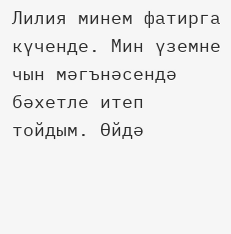Лилия минем фатирга күченде. Мин үземне чын мәгънәсендә бәхетле итеп тойдым. Өйдә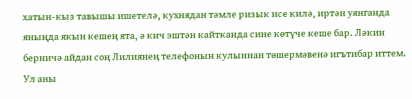хатын-кыз тавышы ишетелә, кухнядан тәмле ризык исе килә, иртән уянганда яныңда якын кешең ята, ә кич эштән кайтканда сине көтүче кеше бар. Ләкин берничә айдан соң Лилиянең телефонын кулыннан төшермәвенә игътибар иттем. Ул аны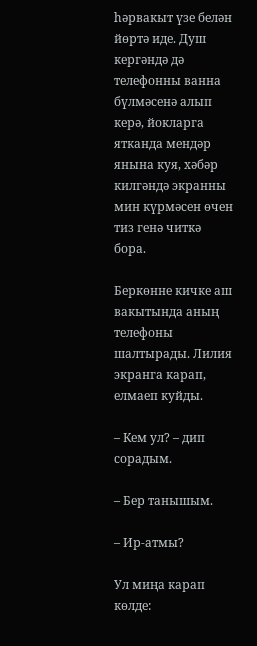һәрвакыт үзе белән йөртә иде. Душ кергәндә дә телефонны ванна бүлмәсенә алып керә, йокларга ятканда мендәр янына куя, хәбәр килгәндә экранны мин күрмәсен өчен тиз генә читкә бора.

Беркөнне кичке аш вакытында аның телефоны шалтырады. Лилия экранга карап, елмаеп куйды.

– Кем ул? – дип сорадым.

– Бер танышым.

– Ир-атмы?

Ул миңа карап көлде: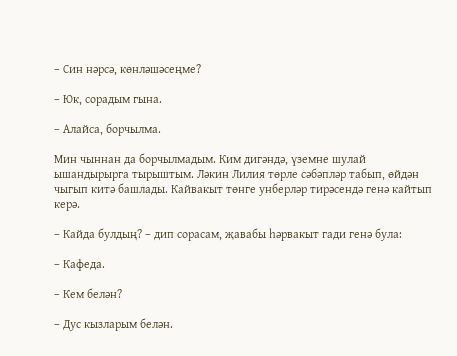– Син нәрсә, көнләшәсеңме?

– Юк, сорадым гына.

– Алайса, борчылма.

Мин чыннан да борчылмадым. Ким дигәндә, үземне шулай ышандырырга тырыштым. Ләкин Лилия төрле сәбәпләр табып, өйдән чыгып китә башлады. Кайвакыт төнге унберләр тирәсендә генә кайтып керә.

– Кайда булдың? – дип сорасам, җавабы һәрвакыт гади генә була:

– Кафеда.

– Кем белән?

– Дус кызларым белән.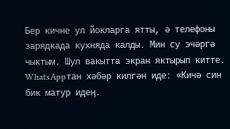Бер кичне ул йокларга ятты, ә телефоны зарядкада кухняда калды. Мин су эчәргә чыктым. Шул вакытта экран яктырып китте. WhatsAppтан хәбәр килгән иде: «Кичә син бик матур идең.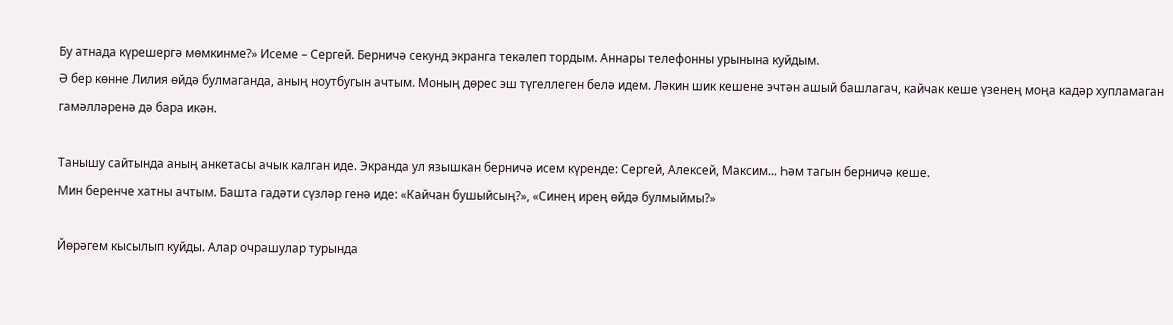Бу атнада күрешергә мөмкинме?» Исеме – Сергей. Берничә секунд экранга текәлеп тордым. Аннары телефонны урынына куйдым.
Ә бер көнне Лилия өйдә булмаганда, аның ноутбугын ачтым. Моның дөрес эш түгеллеген белә идем. Ләкин шик кешене эчтән ашый башлагач, кайчак кеше үзенең моңа кадәр хупламаган гамәлләренә дә бара икән.

Танышу сайтында аның анкетасы ачык калган иде. Экранда ул язышкан берничә исем күренде: Сергей, Алексей, Максим... Һәм тагын берничә кеше.
Мин беренче хатны ачтым. Башта гадәти сүзләр генә иде: «Кайчан бушыйсың?», «Синең ирең өйдә булмыймы?»

Йөрәгем кысылып куйды. Алар очрашулар турында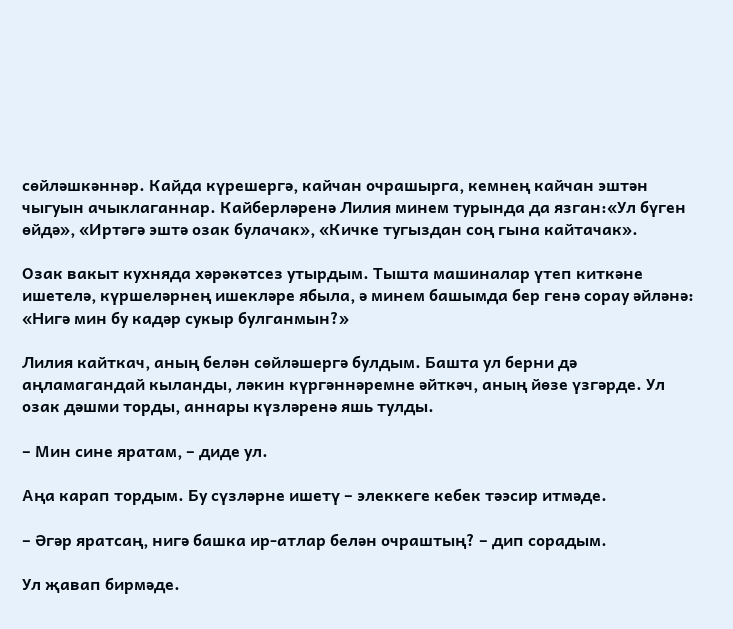сөйләшкәннәр. Кайда күрешергә, кайчан очрашырга, кемнең кайчан эштән чыгуын ачыклаганнар. Кайберләренә Лилия минем турында да язган:«Ул бүген өйдә», «Иртәгә эштә озак булачак», «Кичке тугыздан соң гына кайтачак».

Озак вакыт кухняда хәрәкәтсез утырдым. Тышта машиналар үтеп киткәне ишетелә, күршеләрнең ишекләре ябыла, ә минем башымда бер генә сорау әйләнә: «Нигә мин бу кадәр сукыр булганмын?»

Лилия кайткач, аның белән сөйләшергә булдым. Башта ул берни дә аңламагандай кыланды, ләкин күргәннәремне әйткәч, аның йөзе үзгәрде. Ул озак дәшми торды, аннары күзләренә яшь тулды.

– Мин сине яратам, – диде ул.

Аңа карап тордым. Бу сүзләрне ишетү – элеккеге кебек тәэсир итмәде.

– Әгәр яратсаң, нигә башка ир-атлар белән очраштың? – дип сорадым.

Ул җавап бирмәде.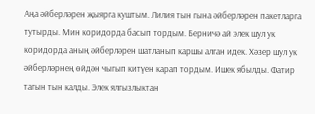Аңа әйберләрен җыярга куштым. Лилия тын гына әйберләрен пакетларга тутырды. Мин коридорда басып тордым. Берничә ай элек шул ук коридорда аның әйберләрен шатланып каршы алган идек. Хәзер шул ук әйберләрнең өйдән чыгып китүен карап тордым. Ишек ябылды. Фатир тагын тын калды. Элек ялгызлыктан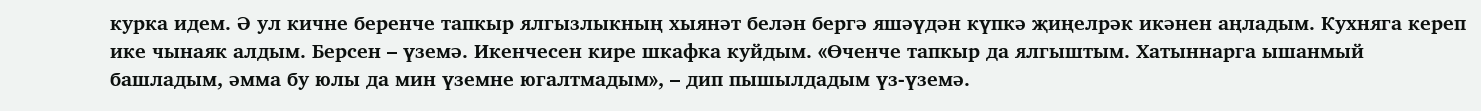курка идем. Ә ул кичне беренче тапкыр ялгызлыкның хыянәт белән бергә яшәүдән күпкә җиңелрәк икәнен аңладым. Кухняга кереп ике чынаяк алдым. Берсен – үземә. Икенчесен кире шкафка куйдым. «Өченче тапкыр да ялгыштым. Хатыннарга ышанмый башладым, әмма бу юлы да мин үземне югалтмадым», – дип пышылдадым үз-үземә.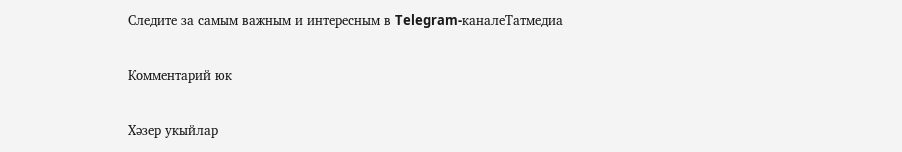Следите за самым важным и интересным в Telegram-каналеТатмедиа

Комментарий юк

Хәзер укыйлар